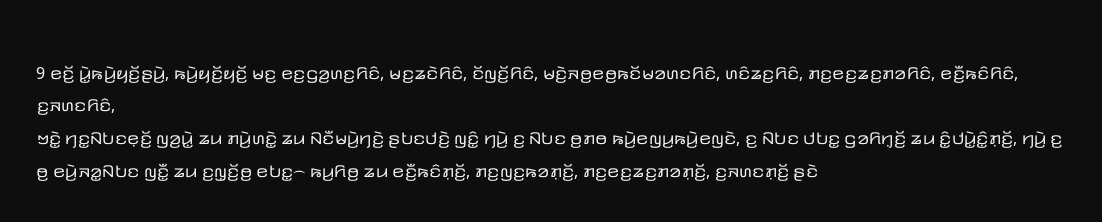9 ꤕꤢꤩ꤬ ꤣꤧ꤭ꤒꤣꤧ꤬ꤟꤢꤩ꤬ꤔꤣꤧ꤬, ꤒꤣꤧ꤬ꤟꤢꤩ꤬ꤟꤢꤩ꤬ ꤗꤢ꤬ ꤕꤢ꤬ꤞꤤ꤬ꤛꤢ꤬ꤖꤢꤨ, ꤗꤢ꤬ꤘꤢꤧꤖꤢꤨ, ꤢꤩꤜꤢꤩ꤬ꤖꤢꤨ, ꤗꤢꤧ꤬ꤏꤥ꤬ꤕꤥ꤬ꤒꤢꤩꤗꤤꤛꤢꤖꤢꤨ, ꤛꤢꤨꤘꤢ꤬ꤖꤢꤨ, ꤊꤢ꤬ꤕꤢ꤬ꤘꤢ꤬ꤊꤤꤖꤢꤨ, ꤕꤢꤪ꤬ꤒꤢꤨꤖꤢꤨ, ꤢ꤬ꤏꤛꤢꤖꤢꤨ,
ꤠꤢꤧ꤭ ꤚꤢ꤭ꤡꤝꤢꤕ꤫ꤢꤩ꤬ ꤜꤤ꤬ꤣꤧ꤭ ꤘꤣ ꤊꤣꤧ꤬ꤛꤢꤧ꤭ ꤘꤣ ꤡꤢꤪꤗꤣꤧ꤬ꤚꤢꤧ꤬ ꤔꤝꤢꤓꤢꤧ꤬ ꤜꤢꤨ꤭ ꤚꤣꤧ꤬ ꤢ꤬ ꤡꤝꤢ ꤥ꤬ꤊꤥ ꤒꤣꤧ꤬ꤕꤜꤣ꤬ꤒꤣꤧ꤬ꤕꤜꤢꤧ, ꤢ꤬ ꤡꤝꤢ ꤓꤝꤢ꤭ ꤞꤤꤖꤚ꤫ꤢꤩ꤬ ꤘꤣ ꤢꤨ꤭ꤓꤣꤧ꤭ꤢꤨ꤭ꤊ꤫ꤢꤩ꤬, ꤚꤣꤧ꤬ ꤢ꤬ ꤥ꤬ ꤕꤣꤧ꤬ꤏꤤ꤭ꤡꤝꤢ ꤜꤢꤪ꤭ ꤘꤣ ꤢ꤬ꤜ꤫ꤢꤩ꤬ꤥ꤬ ꤕꤝꤢ꤭꤮ ꤒꤣ꤬ꤖꤥ꤬ ꤘꤣ ꤕꤢꤪ꤬ꤒꤢꤨꤊ꤫ꤢꤩ꤬, ꤊꤢ꤬ꤜꤢ꤬ꤒꤤꤊ꤫ꤢꤩ꤬, ꤊꤢ꤬ꤕꤢ꤬ꤘꤢ꤬ꤊꤤꤊ꤫ꤢꤩ꤬, ꤢ꤬ꤏꤛꤢꤊ꤫ꤢꤩ꤬ ꤔꤢꤧ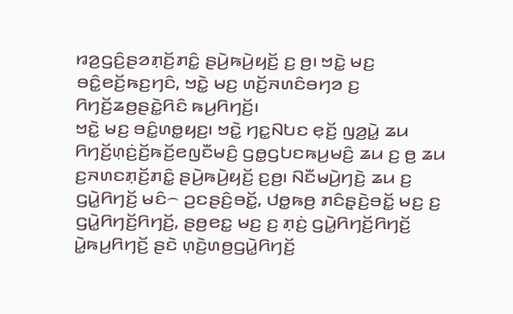ꤙꤤ꤬ꤞꤢꤨ꤬ꤔꤤꤊ꤫ꤢꤩ꤬ꤊꤢꤨ꤭ ꤔꤣꤧ꤬ꤒꤣꤧ꤬ꤟꤢꤩ꤬ ꤢ꤬ ꤥ꤬꤯ ꤠꤢꤧ꤭ ꤗꤢ꤬ ꤋꤢꤨ꤭ꤕꤢꤩ꤬ꤒꤢ꤬ꤚꤢꤨ, ꤠꤢꤧ꤭ ꤗꤢ꤬ ꤛꤢꤩ꤬ꤏꤛꤢꤨꤋꤚꤤ ꤢ꤬ ꤖꤚꤢꤩ꤬ꤘꤥ꤬ꤔꤢꤧ꤭ꤖꤢꤨ ꤒꤣ꤬ꤖꤚꤢꤩ꤬꤯
ꤠꤢꤧ꤭ ꤗꤢ꤬ ꤋꤢꤨ꤭ꤛꤥ꤭ꤟꤢ꤬꤯ ꤠꤢꤧ꤭ ꤚꤢ꤭ꤡꤝꤢ ꤕ꤫ꤢꤩ꤬ ꤜꤤ꤬ꤣꤧ꤭ ꤘꤣ ꤖꤚꤢꤩ꤬ꤛ꤫ꤢꤦ꤬ꤢꤩ꤬ꤒꤢꤩ꤬ꤕꤜꤢꤪꤗꤢꤨ꤬ ꤞꤥ꤭ꤞꤝꤢꤒꤣ꤬ꤗꤢꤨ꤬ ꤘꤣ ꤢ꤬ ꤥ꤬ ꤘꤣ ꤢ꤬ꤏꤛꤢꤊ꤫ꤢꤩ꤬ꤊꤢꤨ꤭ ꤔꤣꤧ꤬ꤒꤣꤧ꤬ꤟꤢꤩ꤬ ꤢ꤬ꤥ꤬꤯ ꤡꤢꤪꤗꤣꤧ꤬ꤚꤢꤧ꤬ ꤘꤣ ꤢ꤬ ꤞꤣꤧ꤭ꤖꤚꤢꤩ꤬ ꤗꤢꤨ꤮ ꤑꤢꤔꤢꤨ꤬ꤋꤢꤩ꤭, ꤓꤥ꤭ꤒꤥ꤬ ꤊꤢꤨꤔ꤫ꤢꤧ꤬ꤋꤢꤩ꤭ ꤗꤢ꤬ ꤢ꤬ ꤞꤣꤧ꤭ꤖꤚꤢꤩ꤬ꤖꤚꤢꤩ꤬, ꤔꤥ꤬ꤕꤢ꤭ ꤗꤢ꤬ ꤢ꤬ ꤊ꤫ꤢꤦ꤬ ꤞꤣꤧ꤭ꤖꤚꤢꤩ꤬ꤖꤚꤢꤩ꤬ ꤣꤧ꤭ꤒꤣ꤬ꤖꤚꤢꤩ꤬ ꤔꤢꤧ ꤛ꤫ꤢꤧ꤬ꤛꤥ꤬ꤞꤣꤧ꤭ꤖꤚꤢꤩ꤬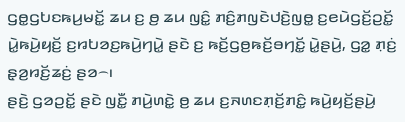ꤞꤥ꤭ꤞꤝꤢꤒꤣ꤬ꤗꤢꤩ꤭ ꤘꤣ ꤢ꤬ ꤥ꤬ ꤘꤣ ꤜꤢꤨ꤭ ꤊꤢꤨ꤬ꤊꤜꤢꤧꤓꤢꤧ꤬ꤜꤥ꤭ ꤢ꤬ꤕꤣꤧꤞꤢꤩ꤬ꤑꤢꤩ꤭ ꤣꤧ꤭ꤒꤣꤧ꤬ꤟꤢꤩ꤬ ꤢ꤬ꤙꤝꤤꤢ꤬ꤒꤣꤧ꤬ꤚꤣꤧ꤭ ꤔꤢꤧ ꤢ꤬ ꤒꤢꤩ꤬ꤞꤥ꤬ꤒꤢꤩ꤬ꤋꤚꤢꤩ꤭ ꤣꤧ꤭ꤔꤣꤧ꤬, ꤞꤤ꤭ ꤊ꤫ꤢꤦ꤬ ꤔ꤫ꤤ꤬ꤙꤢꤩ꤬ꤘꤢꤦ꤬ ꤔꤤ꤮꤯
ꤔꤢꤧ꤬ ꤞꤤꤑꤢꤩ꤭ ꤔꤢꤧ ꤜꤢꤪ꤭ ꤊꤣꤧ꤬ꤛꤢꤧ꤭ ꤥ꤬ ꤘꤣ ꤢ꤬ꤏꤛꤢꤊ꤫ꤢꤩ꤬ꤊꤢꤨ꤭ ꤒꤣꤧ꤬ꤟꤢꤩ꤬ꤔꤣꤧ꤬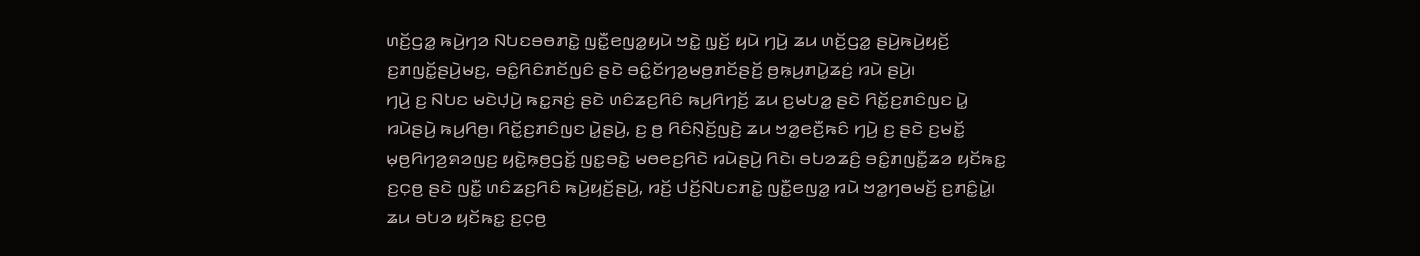ꤛꤢꤩ꤬ꤞꤤ꤭ ꤒꤣꤧ꤬ꤚꤤ ꤡꤝꤢꤋꤥꤊꤢꤧ꤭ ꤜꤢꤪ꤭ꤕꤜꤤ꤭ꤟꤣꤧ ꤠꤢꤧ꤭ ꤜ꤫ꤢꤩ꤬ ꤟꤣꤧ ꤚꤣꤧ꤬ ꤘꤣ ꤛꤢꤩ꤬ꤞꤤ꤭ ꤔꤣꤧ꤬ꤒꤣꤧ꤬ꤟꤢꤩ꤬ ꤢ꤬ꤊꤜꤢꤩ꤭ꤔꤣꤧ꤬ꤗꤢ꤬, ꤋꤢꤨ꤭ꤖꤢꤨꤊꤢꤩꤜꤢꤨ ꤔꤢꤧ ꤋꤢꤨ꤭ꤢꤩꤚꤤ꤬ꤗꤥ꤬ꤊꤢꤩꤔꤢꤩ꤬ ꤥ꤬ꤒ꤫ꤣ꤬ꤊꤣꤧ꤭ꤘꤢꤦ꤬ ꤙꤣꤧ ꤔꤣꤧ꤬꤯
ꤚꤣꤧ꤬ ꤢ꤬ ꤡꤝꤢ ꤗꤢꤧꤓ꤫ꤣꤧ꤬ ꤒꤢ꤭ꤏꤢꤦ꤬ ꤔꤢꤧ ꤛꤢꤨꤘꤢ꤬ꤖꤢꤨ ꤒꤣ꤬ꤖꤚꤢꤩ꤬ ꤘꤣ ꤢ꤬ꤗꤝꤤ꤭ ꤔꤢꤧ ꤖꤢꤩ꤭ꤢ꤬ꤊꤢꤨꤜꤢ ꤣꤧ꤭ ꤙꤣꤧꤔꤣꤧ꤬ ꤒꤣ꤬ꤖꤥ꤬꤯ ꤖꤢꤩ꤭ꤢ꤬ꤊꤢꤨꤜꤢ ꤣꤧ꤭ꤔꤣꤧ꤬, ꤢ꤬ ꤥ꤬ ꤖꤢꤨꤡ꤫ꤢꤩ꤬ꤜꤢꤧ꤬ ꤘꤣ ꤠꤤ꤭ꤕꤢꤪ꤬ꤒꤢꤨ ꤚꤣꤧ꤬ ꤢ꤬ ꤔꤢꤧ ꤢ꤬ꤗꤢꤩ꤭ ꤗ꤫ꤥ꤬ꤖꤚꤤ꤬ꤎꤤꤜꤢ꤬ ꤟꤢꤧ꤭ꤒ꤫ꤥ꤬ꤞꤢꤩ꤭ ꤜꤢ꤭ꤋꤢꤧ꤭ ꤗꤥꤕꤢ꤬ꤖꤢꤧ ꤙꤣꤧꤔꤣꤧ꤬ ꤖꤢꤧ꤯ ꤋꤝꤤꤘꤢꤨ꤬ ꤋꤢꤨ꤭ꤊꤜꤢꤪ꤭ꤘꤤ ꤟꤢꤩꤒꤢ꤭ ꤢ꤬ꤍ꤫ꤥ꤬ ꤔꤢꤧ ꤜꤢꤪ꤭ ꤛꤢꤨꤘꤢ꤬ꤖꤢꤨ ꤒꤣꤧ꤬ꤟꤢꤩ꤬ꤔꤣꤧ꤬, ꤙꤢꤩ꤬ ꤓꤢꤩ꤬ꤡꤝꤢꤊꤢꤧ꤭ ꤜꤢꤪ꤭ꤕꤜꤤ꤭ ꤙꤣꤧ ꤠꤤ꤭ꤚꤥꤗꤢꤩ꤬ ꤢ꤬ꤊꤢꤨ꤭ꤣꤧ꤭꤯ ꤘꤣ ꤋꤝꤤ ꤟꤢꤩꤒꤢ꤭ ꤢ꤬ꤍ꤫ꤥ꤬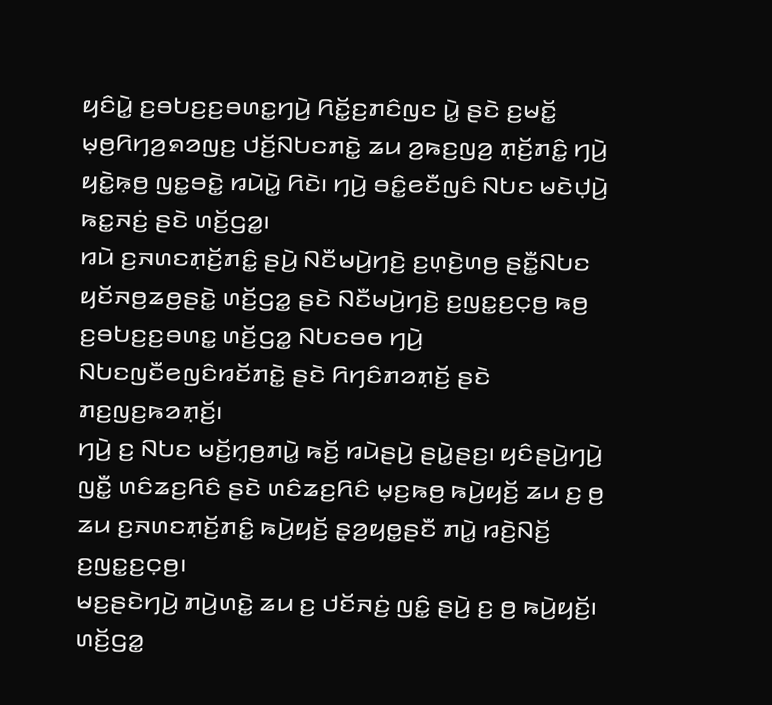ꤟꤢꤨꤣꤧ꤭ ꤢ꤬ꤋꤝꤢ꤬ꤢ꤬ꤋꤛꤢ꤭ꤚꤣꤧ꤬ ꤖꤢꤩ꤭ꤢ꤬ꤊꤢꤨꤜꤢ ꤣꤧ꤭ ꤔꤢꤧ ꤢ꤬ꤗꤢꤩ꤭ ꤗ꤫ꤥ꤬ꤖꤚꤤ꤬ꤎꤤꤜꤢ꤬ ꤓꤢꤩ꤬ꤡꤝꤢꤊꤢꤧ꤭ ꤘꤣ ꤤ꤬ꤒꤢ꤬ꤜꤤ꤬ ꤊ꤫ꤢꤩ꤬ꤊꤢꤨ꤭ ꤚꤣꤧ꤬ ꤟꤢꤧ꤭ꤒ꤫ꤥ꤬ ꤜꤢ꤭ꤋꤢꤧ꤭ ꤙꤣꤧꤣꤧ꤭ ꤖꤢꤧ꤯ ꤚꤣꤧ꤬ ꤋꤢꤨ꤭ꤕꤢꤪꤜꤢꤨ ꤡꤝꤢ ꤗꤢꤧꤓ꤫ꤣꤧ꤬ ꤒꤢ꤭ꤏꤢꤦ꤬ ꤔꤢꤧ ꤛꤢꤩ꤬ꤞꤤ꤭꤯
ꤙꤣꤧ ꤢ꤬ꤏꤛꤢꤊ꤫ꤢꤩ꤬ꤊꤢꤨ꤭ ꤔꤣꤧ꤬ ꤡꤢꤪꤗꤣꤧ꤬ꤚꤢꤧ꤬ ꤢ꤬ꤛ꤫ꤢꤧ꤬ꤛꤥ꤬ ꤔꤢꤪ꤭ꤡꤝꤢ ꤟꤢꤩꤏꤥ꤬ꤘꤥ꤬ꤔꤢꤧ꤭ ꤛꤢꤩ꤬ꤞꤤ꤭ ꤔꤢꤧ ꤡꤢꤪꤗꤣꤧ꤬ꤚꤢꤧ꤬ ꤢ꤬ꤜꤢ꤭ꤢ꤬ꤍ꤫ꤥ꤬ ꤒꤥ꤬ ꤢ꤬ꤋꤝꤢ꤬ꤢ꤬ꤋꤛꤢ꤭ ꤛꤢꤩ꤬ꤞꤤ꤭ ꤡꤝꤢꤋꤥ ꤚꤣꤧ꤬ ꤡꤝꤢꤜꤢꤪꤕꤜꤢꤨꤙꤢꤩꤊꤢꤧ꤭ ꤔꤢꤧ ꤖꤚꤢꤨꤊꤤꤊ꤫ꤢꤩ꤬ ꤔꤢꤧ ꤊꤢ꤬ꤜꤢ꤬ꤒꤤꤊ꤫ꤢꤩ꤬꤯
ꤚꤣꤧ꤬ ꤢ꤬ ꤡꤝꤢ ꤗꤢꤩ꤬ꤚ꤫ꤥ꤬ꤊꤣꤧ꤭ ꤒꤢꤩ꤬ ꤙꤣꤧꤔꤣꤧ꤬ ꤔꤣꤧ꤭ꤔꤢ꤬꤯ ꤟꤢꤨꤔꤣꤧ꤬ꤚꤣꤧ꤬ ꤜꤢꤪ꤭ ꤛꤢꤨꤘꤢ꤬ꤖꤢꤨ ꤔꤢꤧ ꤛꤢꤨꤘꤢ꤬ꤖꤢꤨ ꤗ꤫ꤢ꤬ꤒꤥ꤬ ꤒꤣꤧ꤬ꤟꤢꤩ꤬ ꤘꤣ ꤢ꤬ ꤥ꤬ ꤘꤣ ꤢ꤬ꤏꤛꤢꤊ꤫ꤢꤩ꤬ꤊꤢꤨ꤭ ꤒꤣꤧ꤬ꤟꤢꤩ꤬ ꤔ꤫ꤤ꤬ꤟꤥ꤭ꤔꤢꤪ ꤊꤣꤧ꤭ ꤙꤢꤧ꤬ꤡꤢꤩ꤬ ꤢ꤬ꤜꤢ꤭ꤢ꤬ꤍ꤫ꤥ꤬꤯
ꤗꤢ꤬ꤔꤢꤧꤚꤣꤧ꤬ ꤊꤣꤧ꤬ꤛꤢꤧ꤭ ꤘꤣ ꤢ꤬ ꤓꤢꤩꤏꤢꤦ꤬ ꤜꤢꤨ꤭ ꤔꤣꤧ꤬ ꤢ꤬ ꤥ꤬ ꤒꤣꤧ꤬ꤟꤢꤩ꤬꤯ ꤛꤢꤩ꤬ꤞꤤ꤭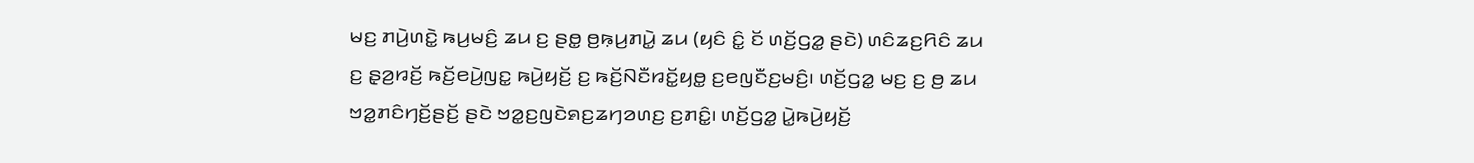ꤗꤢ꤬ ꤊꤣꤧ꤬ꤛꤢꤧ꤭ ꤒꤣ꤬ꤗꤢꤨ꤬ ꤘꤣ ꤢ꤬ ꤔꤥ꤭ ꤥ꤬ꤒ꤫ꤣ꤬ꤊꤣꤧ꤭ ꤘꤣ (ꤟꤢꤨ ꤢꤨ꤭ ꤢꤩ ꤛꤢꤩ꤬ꤞꤤ꤭ ꤔꤢꤧ) ꤛꤢꤨꤘꤢ꤬ꤖꤢꤨ ꤘꤣ ꤢ꤬ ꤔ꤫ꤤ꤬ꤙꤢꤩ꤬ ꤒꤢꤩ꤬ꤕꤣꤧ꤬ꤜꤢ꤭ ꤒꤣꤧ꤬ꤟꤢꤩ꤬ ꤢ꤬ ꤒꤢꤩ꤬ꤡꤢꤪꤙꤢꤩ꤭ꤟꤥ꤭ ꤢ꤬ꤕꤜꤢꤪꤢ꤬ꤗꤢꤨ꤬꤯ ꤛꤢꤩ꤬ꤞꤤ꤭ ꤗꤢ꤬ ꤢ꤬ ꤥ꤬ ꤘꤣ ꤠꤤ꤭ꤊꤢꤨꤚꤢꤩ꤬ꤔꤢꤩ꤬ ꤔꤢꤧ ꤠꤤ꤭ꤢ꤬ꤜꤢꤧꤎꤢ꤬ꤘꤚꤤꤛꤢ꤬ ꤢ꤬ꤊꤢꤨ꤭꤯ ꤛꤢꤩ꤬ꤞꤤ꤭ ꤣꤧ꤭ꤒꤣꤧ꤬ꤟꤢꤩ꤬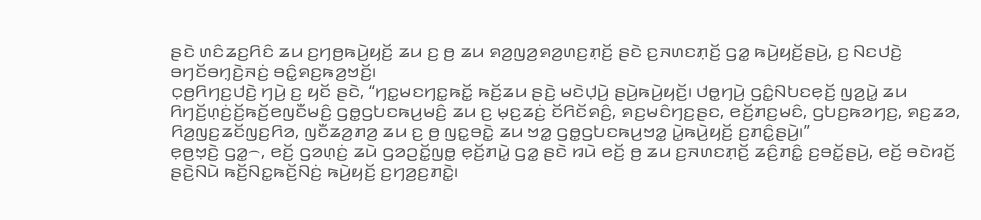ꤔꤢꤧ ꤛꤢꤨꤘꤢ꤬ꤖꤢꤨ ꤘꤣ ꤢ꤬ꤚꤥ꤬ꤒꤣꤧ꤬ꤟꤢꤩ꤬ ꤘꤣ ꤢ꤬ ꤥ꤬ ꤘꤣ ꤎꤤ꤬ꤜꤤ꤬ꤎꤤ꤬ꤛꤢ꤬ꤊ꤫ꤢꤩ꤬ ꤔꤢꤧ ꤢ꤬ꤏꤛꤢꤊ꤫ꤢꤩ꤬ ꤞꤤ꤭ ꤒꤣꤧ꤬ꤟꤢꤩ꤬ꤔꤣꤧ꤬, ꤢ꤬ ꤡꤢꤓꤢꤧ꤬ ꤋꤚꤢꤩꤋꤚ꤫ꤢꤧ꤬ꤏꤢꤦ꤬ ꤋꤢꤨ꤭ꤎꤢ꤬ꤒꤤ꤬ꤠꤢꤩ꤬꤯
ꤍ꤫ꤥ꤬ꤖꤚꤢ꤬ꤓꤢꤧ꤬ ꤚꤣꤧ꤬ ꤢ꤬ ꤟꤢꤩ ꤔꤢꤧ, “ꤚꤢ꤭ꤗꤢꤚꤢ꤭ꤒꤢꤩ꤭ ꤒꤢꤩ꤬ꤘꤣ ꤔꤢꤧ꤬ ꤗꤢꤧꤓ꤫ꤣꤧ꤬ ꤔꤣꤧ꤬ꤒꤣꤧ꤬ꤟꤢꤩ꤬꤯ ꤓꤥ꤭ꤚꤣꤧ꤬ ꤞꤢꤨ꤭ꤡꤝꤢꤕ꤫ꤢꤩ꤬ ꤜꤤ꤬ꤣꤧ꤭ ꤘꤣ ꤖꤚꤢꤩ꤬ꤛ꤫ꤢꤦ꤬ꤢꤩ꤬ꤒꤢꤩ꤬ꤕꤜꤢꤪꤗꤢꤨ꤬ ꤞꤥ꤭ꤞꤝꤢꤒꤣ꤬ꤗꤢꤨ꤬ ꤘꤣ ꤢ꤬ ꤗ꤫ꤢ꤬ꤘꤢꤦ꤬ ꤢꤩꤖꤢꤩꤎꤢꤨ꤬, ꤎꤢ꤬ꤗꤢꤨꤚꤢ꤬ꤔꤢ, ꤕꤢꤩ꤬ꤊꤢ꤬ꤗꤢꤨ, ꤞꤝꤢ꤬ꤒꤤꤚꤢ꤬, ꤎꤢ꤬ꤘꤤ, ꤖꤤ꤬ꤜꤢ꤬ꤘꤢꤩꤜꤢ꤬ꤖꤤ, ꤜꤢꤪꤘꤤ꤬ꤊꤤ꤬ ꤘꤣ ꤢ꤬ ꤥ꤬ ꤜꤢ꤭ꤋꤢꤧ꤭ ꤘꤣ ꤠꤤ꤭ ꤞꤥ꤭ꤞꤝꤢꤒꤣ꤬ꤠꤤ꤭ ꤣꤧ꤭ꤒꤣꤧ꤬ꤟꤢꤩ꤬ ꤢ꤬ꤊꤢꤨ꤭ꤔꤣꤧ꤬꤯”
ꤕ꤫ꤥ꤬ꤠ꤫ꤢꤧ꤬ ꤞꤤ꤭꤮, ꤕꤢꤩ꤬ ꤞꤤꤛ꤫ꤢꤦ꤬ ꤘꤣꤧ ꤞꤤꤑꤢꤩ꤭ꤜꤥ꤭ ꤕ꤫ꤢꤩ꤬ꤊꤣꤧ꤭ ꤞꤤ꤭ ꤔꤢꤧ ꤙꤣꤧ ꤕꤢꤩ꤬ ꤥ꤬ ꤘꤣ ꤢ꤬ꤏꤛꤢꤊ꤫ꤢꤩ꤬ ꤘꤢꤨ꤬ꤊꤢꤨ꤭ ꤢ꤬ꤋꤢꤩ꤭ꤔꤣꤧ꤬, ꤕꤢꤩ꤬ ꤋꤢꤧꤙꤢꤩ꤬ ꤔꤢꤧ꤬ꤡꤣꤧ ꤒꤢꤩ꤬ꤡꤢ꤭ꤒꤢꤩ꤬ꤡꤢꤦ꤬ ꤒꤣꤧ꤬ꤟꤢꤩ꤬ ꤢ꤬ꤚꤤ꤬ꤢ꤬ꤊꤢꤧ꤭꤯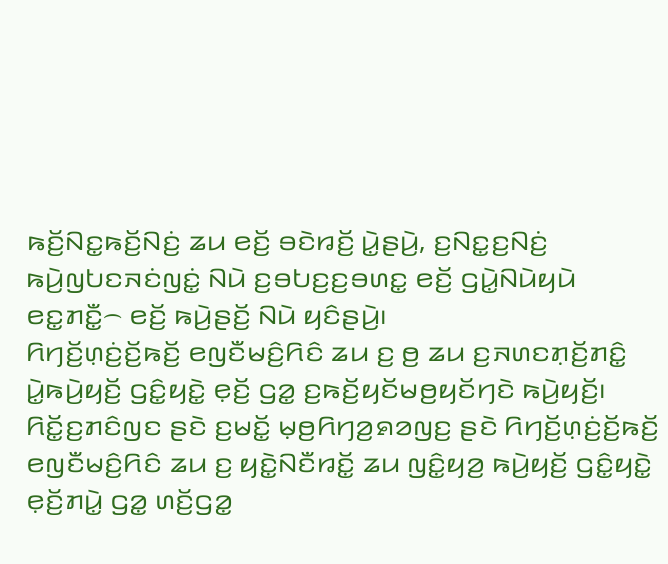ꤒꤢꤩ꤬ꤡꤢ꤭ꤒꤢꤩ꤬ꤡꤢꤦ꤬ ꤘꤣ ꤕꤢꤩ꤬ ꤋꤢꤧꤙꤢꤩ꤬ ꤣꤧ꤭ꤔꤣꤧ꤬, ꤢ꤬ꤡꤢ꤭ꤢ꤬ꤡꤢꤦ꤬ ꤒꤣꤧ꤬ꤜꤝꤢꤏꤢꤦꤜꤢꤦ꤭ ꤡꤣꤧ ꤢ꤬ꤋꤝꤢ꤬ꤢ꤬ꤋꤛꤢ꤭ ꤕꤢꤩ꤬ ꤞꤣꤧ꤭ꤡꤣꤧꤟꤣꤧ ꤕꤢ꤭ꤊꤢꤪ꤭꤮ ꤕꤢꤩ꤬ ꤒꤣꤧ꤬ꤔꤢꤩ꤬ ꤡꤣꤧ ꤟꤢꤨꤔꤣꤧ꤬꤯
ꤖꤚꤢꤩ꤬ꤛ꤫ꤢꤦ꤬ꤢꤩ꤬ꤒꤢꤩ꤬ ꤕꤜꤢꤪꤗꤢꤨ꤬ꤖꤢꤨ ꤘꤣ ꤢ꤬ ꤥ꤬ ꤘꤣ ꤢ꤬ꤏꤛꤢꤊ꤫ꤢꤩ꤬ꤊꤢꤨ꤭ ꤣꤧ꤭ꤒꤣꤧ꤬ꤟꤢꤩ꤬ ꤞꤢꤨ꤭ꤟꤢꤧ꤭ ꤕ꤫ꤢꤩ꤬ ꤞꤤ꤭ ꤢ꤬ꤒꤢꤩ꤬ꤟꤢꤩꤗꤥ꤬ꤟꤢꤩꤚꤢꤧ ꤒꤣꤧ꤬ꤟꤢꤩ꤬꤯ ꤖꤢꤩ꤭ꤢ꤬ꤊꤢꤨꤜꤢ ꤔꤢꤧ ꤢ꤬ꤗꤢꤩ꤭ ꤗ꤫ꤥ꤬ꤖꤚꤤ꤬ꤎꤤꤜꤢ꤬ ꤔꤢꤧ ꤖꤚꤢꤩ꤬ꤛ꤫ꤢꤦ꤬ꤢꤩ꤬ꤒꤢꤩ꤬ ꤕꤜꤢꤪꤗꤢꤨ꤬ꤖꤢꤨ ꤘꤣ ꤢ꤬ ꤟꤢꤧ꤭ꤡꤢꤪꤙꤢꤩ꤭ ꤘꤣ ꤜꤢꤨ꤭ꤟꤤ꤬ ꤒꤣꤧ꤬ꤟꤢꤩ꤬ ꤞꤢꤨ꤭ꤟꤢꤧ꤭ ꤕ꤫ꤢꤩ꤬ꤊꤣꤧ꤭ ꤞꤤ꤭ ꤛꤢꤩ꤬ꤞꤤ꤭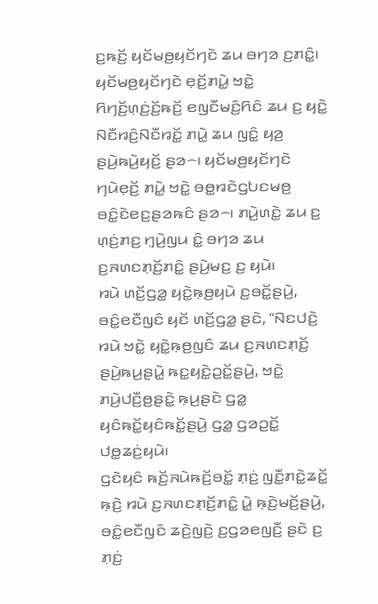ꤢ꤬ꤒꤢꤩ꤬ ꤟꤢꤩꤗꤥ꤬ꤟꤢꤩꤚꤢꤧ ꤘꤣ ꤋꤚꤤ ꤢ꤬ꤊꤢꤨ꤭꤯
ꤟꤢꤩꤗꤥ꤬ꤟꤢꤩꤚꤢꤧ ꤕ꤫ꤢꤩ꤬ꤊꤣꤧ꤭ ꤠꤢꤧ꤭ ꤖꤚꤢꤩ꤬ꤛ꤫ꤢꤦ꤬ꤢꤩ꤬ꤒꤢꤩ꤬ ꤕꤜꤢꤪꤗꤢꤨ꤬ꤖꤢꤨ ꤘꤣ ꤢ꤬ ꤟꤢꤧ꤭ ꤡꤢꤪꤙꤢꤨ꤬ꤡꤢꤪꤙꤢꤩ꤭ ꤊꤣꤧ꤭ ꤘꤣ ꤜꤢꤨ꤭ ꤟꤤ꤬ ꤔꤣꤧ꤬ꤒꤣꤧ꤬ꤟꤢꤩ꤬ ꤔꤤ꤮꤯ ꤟꤢꤩꤗꤥ꤬ꤟꤢꤩꤚꤢꤧ ꤚꤣꤧꤕ꤫ꤢꤩ꤬ ꤊꤣꤧ꤭ ꤠꤢꤧ꤭ ꤋꤥ꤭ꤙꤢꤧꤞꤝꤢꤗꤥ꤬ ꤋꤢꤨ꤭ꤢꤧꤕꤢ꤬ꤔꤤꤒꤢꤨ ꤔꤤ꤮꤯ ꤊꤣꤧ꤬ꤛꤢꤧ꤭ ꤘꤣ ꤢ꤬ ꤛ꤫ꤢꤦ꤬ꤊꤢ꤬ ꤚ꤫ꤣꤧ꤬ꤜꤣ ꤢꤨ꤭ ꤋꤚꤤ ꤘꤣ ꤢ꤬ꤏꤛꤢꤊ꤫ꤢꤩ꤬ꤊꤢꤨ꤭ ꤔꤣꤧ꤬ꤗꤢ꤬ ꤢ꤬ ꤟꤣꤧ꤯
ꤙꤣꤧ ꤛꤢꤩ꤬ꤞꤤ꤭ ꤟꤢꤧ꤭ꤒ꤫ꤥ꤬ꤟꤣꤧ ꤢ꤬ꤋꤢꤩ꤭ꤔꤣꤧ꤬, ꤋꤢꤨ꤭ꤕꤢꤪꤜꤢꤨ ꤟꤢꤩ ꤛꤢꤩ꤬ꤞꤤ꤭ ꤔꤢꤧ, “ꤡꤢꤓꤢꤧ꤬ ꤙꤣꤧ ꤠꤢꤧ꤭ ꤟꤢꤧ꤭ꤒ꤫ꤥ꤬ꤜꤢꤨ ꤘꤣ ꤢ꤬ꤏꤛꤢꤊ꤫ꤢꤩ꤬ ꤔꤣꤧ꤬ꤒꤣ꤬ꤔꤣꤧ꤭ ꤒꤢ꤭ꤟꤢꤧ꤭ꤑꤢꤩ꤭ꤔꤣꤧ꤬, ꤠꤢꤧ꤭ ꤊꤣꤧ꤬ꤓꤢꤪ꤬ꤥ꤬ꤔꤢꤧ꤭ ꤒ꤫ꤣ꤬ꤔꤢꤧ ꤞꤤ꤭ ꤟꤢꤨꤒꤢꤩ꤭ꤟꤢꤨꤒꤢꤩ꤭ꤔꤣꤧ꤬ ꤞꤤ꤭ ꤞꤤꤑꤢꤩ꤭ ꤓꤥ꤭ꤘꤢꤦ꤬ꤟꤣꤧ꤯
ꤞꤢꤧꤟꤢꤨ ꤒꤢꤩ꤬ꤏꤣꤧꤒꤢꤩ꤬ꤋꤢꤩ꤭ ꤊ꤫ꤢꤦ꤬ ꤜꤢꤪ꤭ꤊꤢꤧ꤭ꤘꤢꤩ꤭ ꤒ꤫ꤢꤧ꤬ ꤙꤣꤧ ꤢ꤬ꤏꤛꤢꤊ꤫ꤢꤩ꤬ꤊꤢꤨ꤭ ꤣꤧ꤭ ꤒ꤫ꤢꤧ꤬ꤗꤢꤩ꤬ꤔꤣꤧ꤬, ꤋꤢꤨ꤭ꤕꤢꤪꤜꤢꤨ ꤘꤢꤧ꤬ꤜꤢꤧ꤬ ꤢ꤬ꤞꤤꤕꤜꤢꤪ꤬ ꤔꤢꤧ ꤢ꤬ ꤊ꤫ꤢꤦ꤬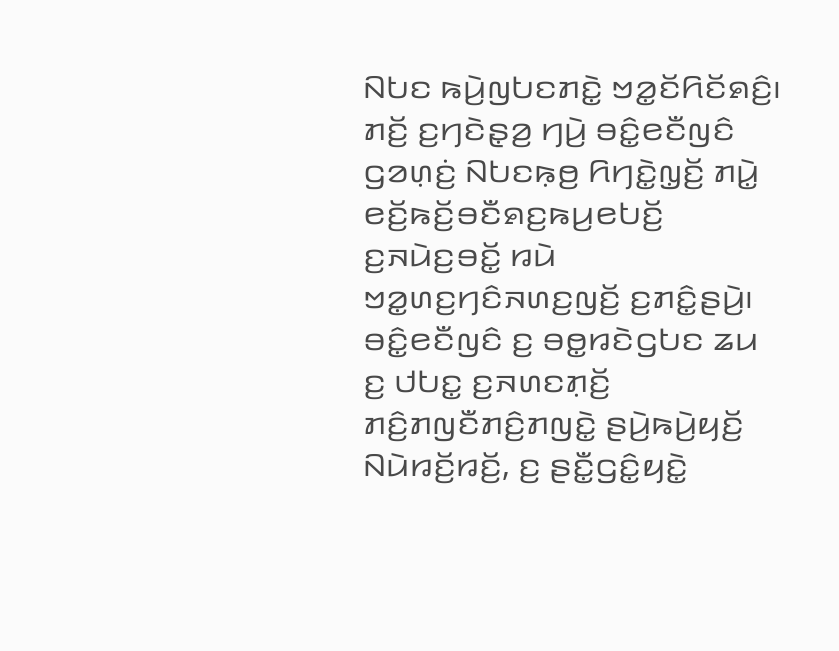ꤡꤝꤢ ꤒꤣꤧ꤬ꤜꤝꤢꤊꤢꤧ꤭ ꤠꤤ꤭ꤢꤩꤖꤢꤩꤎꤢꤨ꤬꤯ ꤊꤢꤩ꤬ ꤢ꤬ꤚꤢꤧꤔ꤫ꤤ꤬ ꤚꤣꤧ꤬ ꤋꤢꤨ꤭ꤕꤢꤪꤜꤢꤨ ꤞꤤꤛ꤫ꤢꤦ꤬ ꤡꤝꤢꤒ꤫ꤥ꤬ ꤖꤚꤢꤧ꤭ꤜ꤫ꤢꤩ꤬ ꤊꤣꤧ꤭ ꤕꤢꤩ꤬ꤒꤢꤩ꤬ꤋꤢꤪꤎꤢ꤬ꤒꤣ꤬ꤕꤝꤢꤩ꤬ ꤢ꤬ꤏꤣꤧꤢ꤬ꤋꤢꤩ꤭ ꤙꤣꤧ ꤠꤤ꤭ꤛꤢ꤬ꤚꤢꤨꤏꤛꤢ꤬ꤜꤢꤩ꤬ ꤢ꤬ꤊꤢꤨ꤭ꤔꤣꤧ꤬꤯
ꤋꤢꤨ꤭ꤕꤢꤪꤜꤢꤨ ꤢ꤬ ꤋꤥ꤭ꤙꤢꤧꤞꤝꤢ ꤘꤣ ꤢ꤬ ꤓꤝꤢ꤭ ꤢ꤬ꤏꤛꤢꤊ꤫ꤢꤩ꤬ ꤊꤢꤨ꤬ꤊꤜꤢꤪꤊꤢꤨ꤬ꤊꤜꤢꤧ꤭ ꤔꤣꤧ꤬ꤒꤣꤧ꤬ꤟꤢꤩ꤬ ꤡꤣꤧꤙꤢꤩ꤬ꤙꤢꤩ꤬, ꤢ꤬ ꤔꤢꤪ꤭ꤞꤢꤨ꤭ꤟꤢꤧ꤭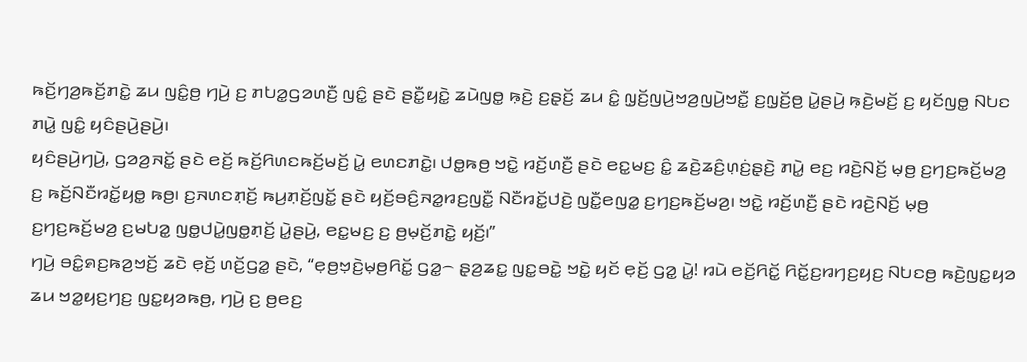ꤒꤢꤩ꤬ꤚꤤ꤬ꤒꤢꤩ꤬ꤊꤢꤧ꤭ ꤘꤣ ꤜꤢꤨ꤭ꤥ꤬ ꤚꤣꤧ꤬ ꤢ꤬ ꤊꤝꤤ꤭ꤞꤤꤛꤢꤪ꤬ ꤜꤢꤨ꤭ ꤔꤢꤧ ꤔꤢꤪ꤭ꤟꤢꤧ꤭ ꤘꤣꤧꤜꤥ꤭ ꤒ꤫ꤢꤧ꤬ ꤢ꤬ꤔ꤫ꤢꤩ꤬ ꤘꤣ ꤢꤨ꤭ ꤜ꤫ꤢꤩ꤬ꤜꤣꤧ꤬ꤠꤤ꤬ꤜꤣꤧ꤬ꤠꤢꤪ꤭ ꤢ꤬ꤜ꤫ꤢꤩ꤬ꤥ꤬ ꤣꤧ꤭ꤔꤣꤧ꤬ ꤒ꤫ꤢꤧ꤬ꤗꤢꤩ꤬ ꤢ꤬ ꤟꤢꤩꤜꤥ꤭ ꤡꤝꤢ ꤊꤣꤧ꤭ ꤜꤢꤨ꤭ ꤟꤢꤨꤔꤣꤧ꤬ꤔꤣꤧ꤬꤯
ꤟꤢꤨꤔꤣꤧ꤬ꤚꤣꤧ꤬, ꤞꤤꤤ꤬ꤏꤢꤩ꤭ ꤔꤢꤧ ꤕꤢꤩ꤬ ꤒꤢꤩ꤬ꤖꤛꤢꤒꤢꤩ꤬ꤗꤢꤩ꤬ ꤣꤧ꤭ ꤕꤛꤢꤊꤢꤧ꤭꤯ ꤓꤥ꤭ꤒꤥ꤬ ꤠꤢꤧ꤭ ꤙꤢꤩ꤬ꤛꤢꤪ꤬ ꤔꤢꤧ ꤕꤢ꤭ꤗꤢ꤬ ꤢꤨ꤭ ꤘꤢꤧ꤬ꤘꤢꤨ꤬ꤛ꤫ꤢꤦ꤬ꤔ꤫ꤢꤧ꤬ ꤊꤣꤧ꤭ ꤕꤢ꤬ ꤙꤢꤧ꤬ꤡꤢꤩ꤬ ꤗ꤫ꤥ꤬ ꤢ꤬ꤚꤢ꤬ꤒꤢꤩ꤬ꤗꤤ꤬ ꤢ꤬ ꤒꤢꤩ꤬ꤡꤢꤪꤙꤢꤩ꤭ꤟꤥ꤭ ꤒꤥ꤬꤯ ꤢ꤬ꤏꤛꤢꤊ꤫ꤢꤩ꤬ ꤒꤣ꤬ꤊ꤫ꤢꤩ꤬ꤜꤢꤩ꤭ ꤔꤢꤧ ꤟꤢꤩ꤬ꤋꤢꤨ꤬ꤏꤤ꤭ꤙꤢ꤬ꤜꤢꤪ꤭ ꤡꤢꤪꤙꤢꤩ꤭ꤓꤢꤧ꤬ ꤜꤢꤪ꤭ꤕꤜꤤ꤭ ꤢ꤬ꤚꤢ꤬ꤒꤢꤩ꤬ꤗꤤ꤬꤯ ꤠꤢꤧ꤭ ꤙꤢꤩ꤬ꤛꤢꤪ꤬ ꤔꤢꤧ ꤙꤢꤧ꤬ꤡꤢꤩ꤬ ꤗ꤫ꤥ꤬ ꤢ꤬ꤚꤢ꤬ꤒꤢꤩ꤬ꤗꤤ꤬ ꤢ꤬ꤗꤝꤤ꤭ ꤜꤥ꤭ꤓꤣꤧ꤭ꤜꤥ꤭ꤊ꤫ꤢꤩ꤬ ꤣꤧ꤭ꤔꤣꤧ꤬, ꤕꤢ꤭ꤗꤢ꤬ ꤢ꤬ ꤥ꤬ꤗ꤫ꤢꤩ꤬ꤊꤢꤧ꤭ ꤟꤢꤩ꤬꤯”
ꤚꤣꤧ꤬ ꤋꤢꤨ꤭ꤎꤢ꤬ꤒꤤ꤬ꤠꤢꤩ꤬ ꤘꤢꤧ ꤕ꤫ꤢꤩ꤬ ꤛꤢꤩ꤬ꤞꤤ꤭ ꤔꤢꤧ, “ꤕ꤫ꤥ꤬ꤠ꤫ꤢꤧ꤬ꤗ꤫ꤥ꤬ꤖꤢꤩ꤭ ꤞꤤ꤭꤮ ꤔ꤫ꤤ꤬ꤘꤢ꤭ ꤜꤢ꤭ꤋꤢꤧ꤭ ꤠꤢꤧ꤭ ꤟꤢꤩ ꤕ꤫ꤢꤩ꤬ ꤞꤤ꤭ ꤣꤧ꤭! ꤙꤣꤧ ꤕꤢꤩ꤬ꤖꤢꤩ꤭ ꤖꤢꤩ꤭ꤢ꤬ꤙꤚꤢ꤬ꤟꤢ꤬ ꤡꤝꤢꤥ꤬ ꤒꤢꤧ꤬ꤜꤢ꤭ꤟꤤ ꤘꤣ ꤠꤤ꤭ꤟꤢ꤬ꤚꤢ꤬ ꤜꤢ꤭ꤟꤤꤒꤥ꤬, ꤚꤣꤧ꤬ ꤢ꤬ ꤥ꤬ꤕꤢ꤬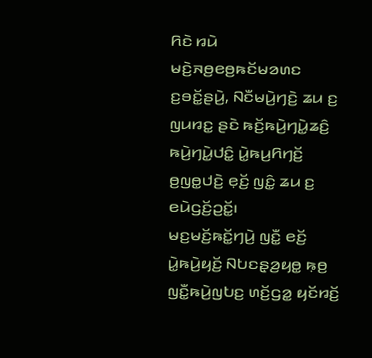ꤖꤢꤧ ꤙꤣꤧ ꤗꤢꤧ꤬ꤏꤥ꤬ꤕꤥ꤬ꤒꤢꤩꤗꤤꤛꤢ ꤢ꤬ꤋꤢꤩ꤭ꤔꤣꤧ꤬, ꤡꤢꤪꤗꤣꤧ꤬ꤚꤢꤧ꤬ ꤘꤣ ꤢ꤬ ꤜꤣꤙꤢ꤭ ꤔꤢꤧ ꤒꤢꤩ꤬ꤒꤣꤧ꤬ꤚꤣꤧ꤭ꤘꤢꤨ꤬ ꤒꤣꤧ꤬ꤚꤣꤧ꤭ꤓꤢꤨ꤭ ꤣꤧ꤭ꤒꤣ꤬ꤖꤚꤢꤩ꤬ ꤥ꤬ꤜꤥ꤭ꤓꤢꤧ꤬ ꤕ꤫ꤢꤩ꤬ ꤜꤢꤨ꤭ ꤘꤣ ꤢ꤬ ꤕꤣꤧꤞꤢꤩ꤬ꤑꤢꤩ꤭꤯
ꤗꤢ꤬ꤗꤢꤩ꤬ꤒꤢꤩ꤭ꤚꤣꤧ꤬ ꤜꤢꤪ꤭ ꤕꤢꤩ꤬ ꤣꤧ꤭ꤒꤣꤧ꤬ꤟꤢꤩ꤬ ꤡꤝꤢꤔ꤫ꤤ꤬ꤟꤥ꤭ ꤒ꤫ꤥ꤬ ꤜꤢꤪ꤭ꤒꤣꤧ꤬ꤜꤝꤢ꤬ ꤛꤢꤩ꤬ꤞꤤ꤭ ꤟꤢꤩꤙꤢꤩ꤬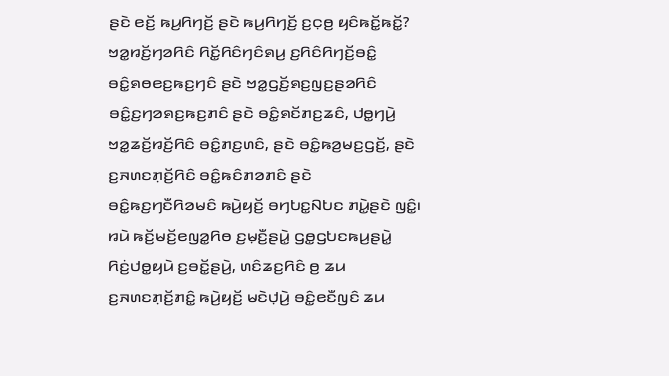ꤔꤢꤧ ꤕꤢꤩ꤬ ꤒꤣ꤬ꤖꤚꤢꤩ꤬ ꤔꤢꤧ ꤒꤣ꤬ꤖꤚꤢꤩ꤬ ꤢ꤬ꤍ꤫ꤥ꤬ ꤟꤢꤨꤒꤢꤩ꤭ꤒꤢꤩ꤭?
ꤠꤤ꤭ꤙꤢꤩ꤬ꤚꤤꤖꤢꤨ ꤖꤢꤩ꤭ꤖꤢꤨꤚꤢꤨꤎꤣ꤬ ꤢ꤬ꤖꤢꤨꤖꤚꤢꤩ꤬ꤋꤢꤨ꤭ ꤋꤢꤨ꤭ꤎꤥꤕꤢ꤬ꤒꤢ꤬ꤚꤢꤨ ꤔꤢꤧ ꤠꤤ꤭ꤞꤢꤩ꤬ꤎꤢ꤬ꤜꤢ꤬ꤔꤤꤖꤢꤨ ꤋꤢꤨ꤭ꤢ꤬ꤚꤤꤎꤢ꤬ꤒꤢ꤬ꤊꤢꤨ ꤔꤢꤧ ꤋꤢꤨ꤭ꤎꤢꤩꤊꤢ꤬ꤘꤢꤨ, ꤓꤥ꤭ꤚꤣꤧ꤬ ꤠꤤ꤭ꤘꤢꤩ꤬ꤙꤢꤩ꤬ꤖꤢꤨ ꤋꤢꤨ꤭ꤊꤢ꤬ꤛꤢꤨ, ꤔꤢꤧ ꤋꤢꤨ꤭ꤒꤤ꤬ꤗꤢ꤬ꤞꤢꤩ꤬, ꤔꤢꤧ ꤢ꤬ꤏꤛꤢꤊ꤫ꤢꤩ꤬ꤖꤢꤨ ꤋꤢꤨ꤭ꤒꤢꤨꤊꤤꤊꤢꤨ ꤔꤢꤧ ꤋꤢꤨ꤭ꤒꤢ꤬ꤚꤢꤪꤖꤤꤗꤢꤨ ꤒꤣꤧ꤬ꤟꤢꤩ꤬ ꤋꤚꤝꤢ꤭ꤡꤝꤢ ꤊꤣꤧ꤭ꤔꤢꤧ ꤜꤢꤨ꤭꤯
ꤙꤣꤧ ꤒꤢꤩ꤬ꤗꤢꤩ꤬ꤕꤜꤤ꤭ꤖꤥ ꤢ꤬ꤗ꤫ꤢꤪ꤬ꤔꤣꤧ꤭ ꤞꤥ꤭ꤞꤝꤢꤒꤣ꤬ꤔꤣꤧ꤭ ꤖꤢꤦ꤬ꤓꤥ꤭ꤟꤣꤧ ꤢ꤬ꤋꤢꤩ꤭ꤔꤣꤧ꤬, ꤛꤢꤨꤘꤢ꤬ꤖꤢꤨ ꤥ꤬ ꤘꤣ ꤢ꤬ꤏꤛꤢꤊ꤫ꤢꤩ꤬ꤊꤢꤨ꤭ ꤒꤣꤧ꤬ꤟꤢꤩ꤬ ꤗꤢꤧꤓ꤫ꤣꤧ꤬ ꤋꤢꤨ꤭ꤕꤢꤪꤜꤢꤨ ꤘꤣ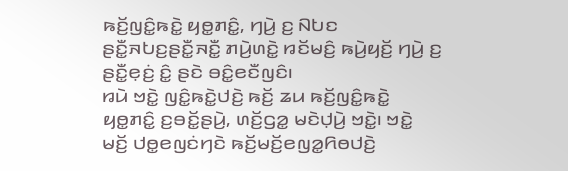ꤒꤢꤩ꤬ꤜꤢꤨ꤭ꤒꤢꤧ꤭ ꤟꤥ꤭ꤊꤢꤨ꤭, ꤚꤣꤧ꤬ ꤢ꤬ ꤡꤝꤢ ꤔꤢꤪ꤭ꤏꤝꤢ꤬ꤔꤢꤪ꤭ꤏꤢꤪ꤭ ꤊꤣꤧ꤬ꤛꤢꤧ꤭ ꤙꤢꤩꤗꤢꤨ꤬ ꤒꤣꤧ꤬ꤟꤢꤩ꤬ ꤚꤣꤧ꤬ ꤢ꤬ ꤔꤢꤪ꤭ꤕ꤫ꤢꤦ꤬ ꤢꤨ꤭ ꤔꤢꤧ ꤋꤢꤨ꤭ꤕꤢꤪꤜꤢꤨ꤯
ꤙꤣꤧ ꤠꤢꤧ꤭ ꤜꤢꤨ꤭ꤒꤢꤧ꤭ꤓꤢꤧ꤬ ꤒꤢꤩ꤬ ꤘꤣ ꤒꤢꤩ꤬ꤜꤢꤨ꤭ꤒꤢꤧ꤭ ꤟꤥ꤭ꤊꤢꤨ꤭ ꤢ꤬ꤋꤢꤩ꤭ꤔꤣꤧ꤬, ꤛꤢꤩ꤬ꤞꤤ꤭ ꤗꤢꤧꤓ꤫ꤣꤧ꤬ ꤠꤢꤧ꤭꤯ ꤠꤢꤧ꤭ ꤗꤢꤩ꤬ ꤓꤥ꤭ꤕꤜꤢꤦꤚꤢꤧ ꤒꤢꤩ꤬ꤗꤢꤩ꤬ꤕꤜꤤ꤭ꤖꤥꤓꤢꤧ꤬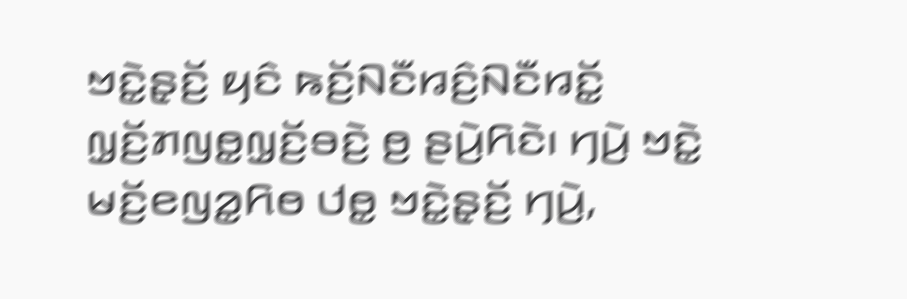ꤠꤢꤧ꤭ꤔ꤫ꤢꤩ꤬ ꤟꤢꤨ ꤒꤢꤩ꤬ꤡꤢꤪꤙꤢꤨ꤬ꤡꤢꤪꤙꤢꤩ꤭ ꤜ꤫ꤢꤩ꤬ꤊꤜꤥ꤭ꤜ꤫ꤢꤩ꤬ꤋꤢꤧ꤬ ꤥ꤬ ꤔꤣꤧ꤬ꤖꤢꤧ꤯ ꤚꤣꤧ꤬ ꤠꤢꤧ꤭ ꤗꤢꤩ꤬ꤕꤜꤤ꤭ꤖꤥ ꤓꤥ꤭ ꤠꤢꤧ꤭ꤔ꤫ꤢꤩ꤬ ꤚꤣꤧ꤬,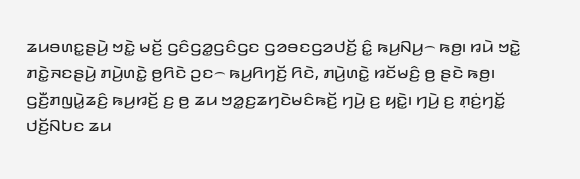ꤘꤣꤋꤛꤢ꤭ꤔꤣꤧ꤬ ꤠꤢꤧ꤭ ꤗꤢꤩ꤬ ꤞꤢꤨꤞꤤ꤭ꤞꤢꤨꤞꤢ ꤞꤤꤋꤢꤞꤤꤓꤢꤩ꤬ ꤢꤨ꤭ ꤒꤣ꤬ꤡꤣ꤬꤮ ꤒꤥ꤬꤯ ꤙꤣꤧ ꤠꤢꤧ꤭ ꤊꤢꤧ꤭ꤏꤢꤔꤣꤧ꤬ ꤊꤣꤧ꤬ꤛꤢꤧ꤭ ꤥ꤬ꤖꤢꤧ ꤑꤢ꤮ ꤒꤣ꤬ꤖꤚꤢꤩ꤬ ꤖꤢꤧ, ꤊꤣꤧ꤬ꤛꤢꤧ꤭ ꤙꤢꤩꤗꤢꤨ꤬ ꤥ꤬ ꤔꤢꤧ ꤒꤥ꤬꤯
ꤞꤢꤪ꤬ꤊꤜꤣꤧ꤭ꤘꤢꤨ꤬ ꤒꤣ꤬ꤙꤢꤩ꤬ ꤢ꤬ ꤥ꤬ ꤘꤣ ꤠꤤ꤭ꤢ꤬ꤘꤚꤢꤧꤗꤢꤨꤒꤢꤩ꤬ ꤚꤣꤧ꤬ ꤢ꤬ ꤟꤢꤧ꤭꤯ ꤚꤣꤧ꤬ ꤢ꤬ ꤊ꤫ꤢꤦ꤬ꤚꤢꤩ꤭ ꤓꤢꤩ꤬ꤡꤝꤢ ꤘꤣ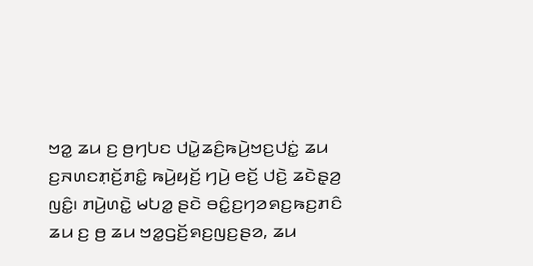ꤠꤤ꤭ ꤘꤣ ꤢ꤬ ꤥ꤬ꤚꤝꤢ ꤓꤣꤧ꤭ꤘꤢꤨ꤬ꤒꤣꤧ꤬ꤠꤢ꤬ꤓꤢꤦ꤭ ꤘꤣ ꤢ꤬ꤏꤛꤢꤊ꤫ꤢꤩ꤬ꤊꤢꤨ꤭ ꤒꤣꤧ꤬ꤟꤢꤩ꤬ ꤚꤣꤧ꤬ ꤕꤢꤩ꤬ ꤓꤢꤧ꤬ ꤘꤢꤧꤔ꤫ꤤ꤬ ꤜꤢꤨ꤭꤯ ꤊꤣꤧ꤬ꤛꤢꤧ꤭ ꤗꤝꤤ꤭ ꤔꤢꤧ ꤋꤢꤨ꤭ꤢ꤬ꤚꤤꤎꤢ꤬ꤒꤢ꤬ꤊꤢꤨ ꤘꤣ ꤢ꤬ ꤥ꤬ ꤘꤣ ꤠꤤ꤭ꤞꤢꤩ꤬ꤎꤢ꤬ꤜꤢ꤬ꤔꤤ, ꤘꤣ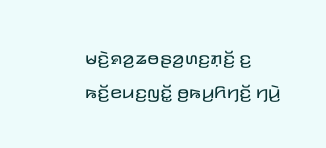ꤗꤢꤧ꤬ꤎꤤ꤬ꤘꤥꤔꤤ꤬ꤛꤢ꤬ꤊ꤫ꤢꤩ꤬ ꤢ꤬ ꤒꤢꤩ꤬ꤕꤣꤢ꤬ꤜꤢꤩ꤭ ꤥ꤬ꤒꤣ꤬ꤖꤚꤢꤩ꤬ ꤚꤣꤧ꤬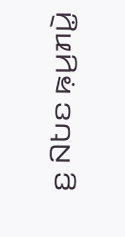ꤢ꤬ ꤡꤝꤢ ꤒ꤫ꤣ꤬ꤊꤣꤧ꤭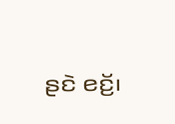ꤔꤢꤧ ꤕꤢꤩ꤬꤯